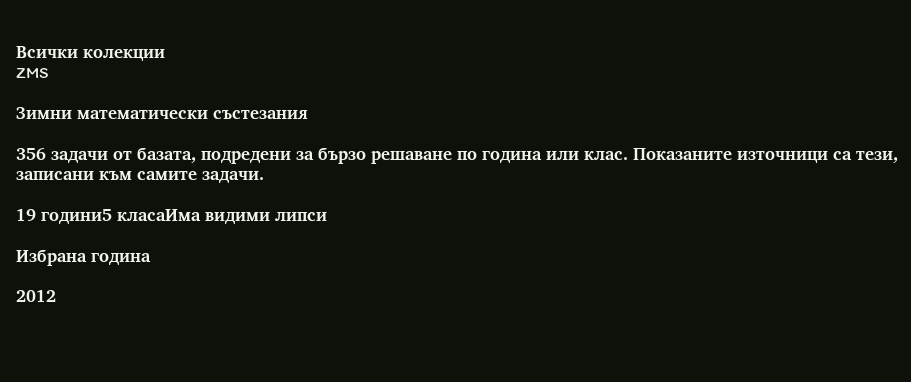Всички колекции
ZMS

Зимни математически състезания

356 задачи от базата, подредени за бързо решаване по година или клас. Показаните източници са тези, записани към самите задачи.

19 години5 класаИма видими липси

Избрана година

2012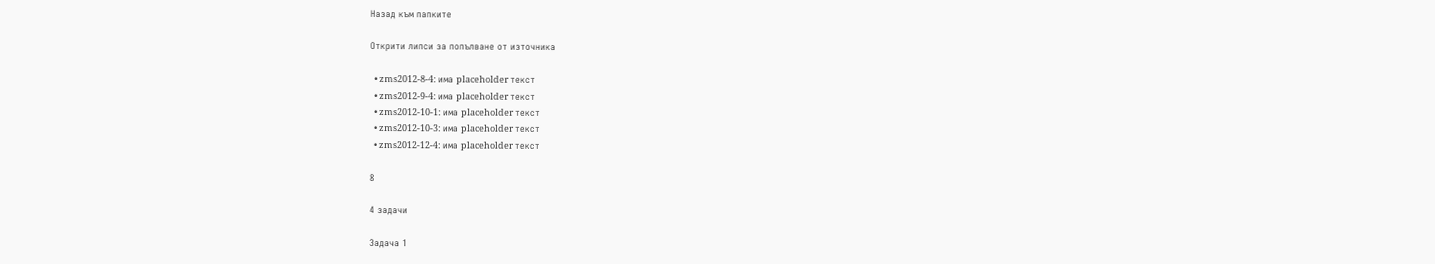Назад към папките

Открити липси за попълване от източника

  • zms2012-8-4: има placeholder текст
  • zms2012-9-4: има placeholder текст
  • zms2012-10-1: има placeholder текст
  • zms2012-10-3: има placeholder текст
  • zms2012-12-4: има placeholder текст

8

4 задачи

Задача 1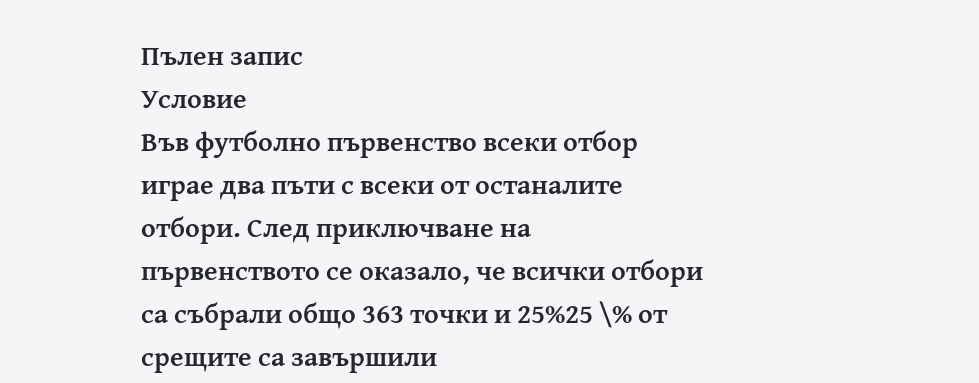Пълен запис
Условие
Във футболно първенство всеки отбор играе два пъти с всеки от останалите отбори. След приключване на първенството се оказало, че всички отбори са събрали общо 363 точки и 25%25 \% от срещите са завършили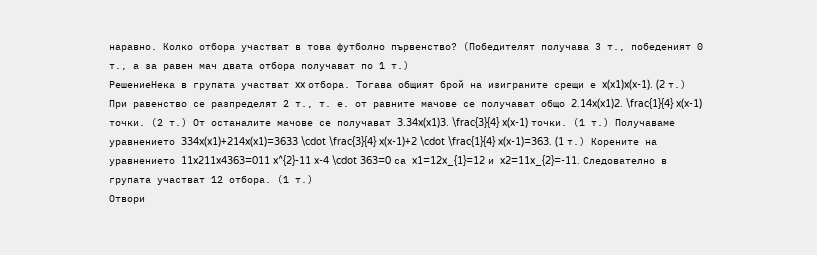наравно. Колко отбора участват в това футболно първенство? (Победителят получава 3 т., победеният 0 т., а за равен мач двата отбора получават по 1 т.)
РешениеНека в групата участват xx отбора. Тогава общият брой на изиграните срещи е x(x1)x(x-1). (2 т.) При равенство се разпределят 2 т., т. е. от равните мачове се получават общо 2.14x(x1)2. \frac{1}{4} x(x-1) точки. (2 т.) От останалите мачове се получават 3.34x(x1)3. \frac{3}{4} x(x-1) точки. (1 т.) Получаваме уравнението 334x(x1)+214x(x1)=3633 \cdot \frac{3}{4} x(x-1)+2 \cdot \frac{1}{4} x(x-1)=363. (1 т.) Корените на уравнението 11x211x4363=011 x^{2}-11 x-4 \cdot 363=0 са x1=12x_{1}=12 и x2=11x_{2}=-11. Следователно в групата участват 12 отбора. (1 т.)
Отвори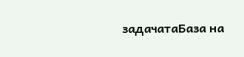задачатаБаза на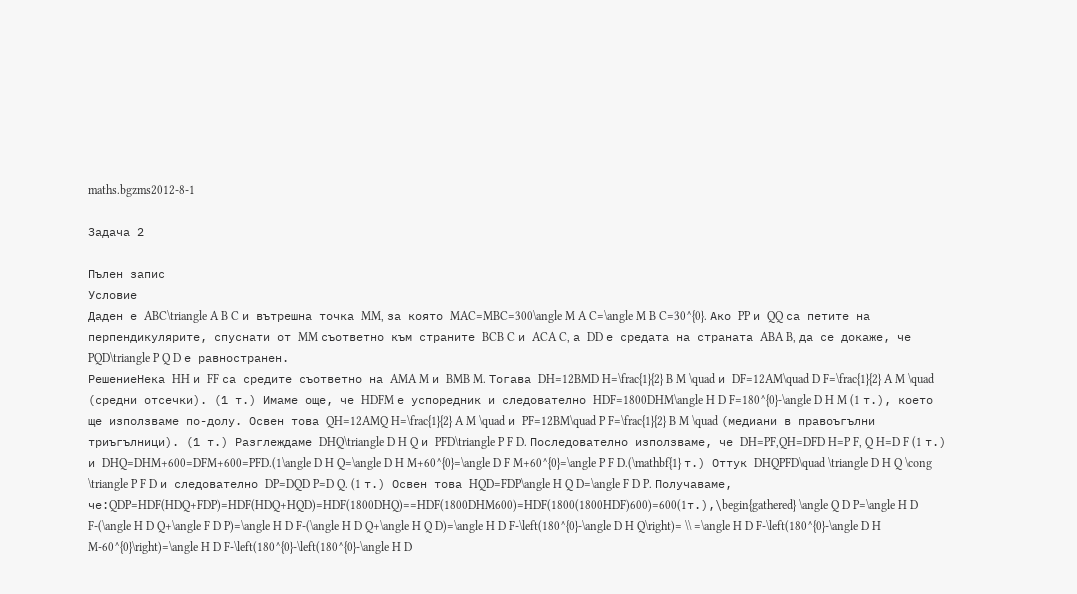maths.bgzms2012-8-1

Задача 2

Пълен запис
Условие
Даден е ABC\triangle A B C и вътрешна точка MM, за която MAC=MBC=300\angle M A C=\angle M B C=30^{0}. Ако PP и QQ са петите на перпендикулярите, спуснати от MM съответно към страните BCB C и ACA C, а DD е средата на страната ABA B, да се докаже, че PQD\triangle P Q D е равностранен.
РешениеНека HH и FF са средите съответно на AMA M и BMB M. Тогава DH=12BMD H=\frac{1}{2} B M \quad и DF=12AM\quad D F=\frac{1}{2} A M \quad (средни отсечки). (1 т.) Имаме още, че HDFM е успоредник и следователно HDF=1800DHM\angle H D F=180^{0}-\angle D H M (1 т.), което ще използваме по-долу. Освен това QH=12AMQ H=\frac{1}{2} A M \quad и PF=12BM\quad P F=\frac{1}{2} B M \quad (медиани в правоъгълни триъгълници). (1 т.) Разглеждаме DHQ\triangle D H Q и PFD\triangle P F D. Последователно използваме, че DH=PF,QH=DFD H=P F, Q H=D F (1 т.) и DHQ=DHM+600=DFM+600=PFD.(1\angle D H Q=\angle D H M+60^{0}=\angle D F M+60^{0}=\angle P F D.(\mathbf{1} т.) Оттук DHQPFD\quad \triangle D H Q \cong \triangle P F D и следователно DP=DQD P=D Q. (1 т.) Освен това HQD=FDP\angle H Q D=\angle F D P. Получаваме, че:QDP=HDF(HDQ+FDP)=HDF(HDQ+HQD)=HDF(1800DHQ)==HDF(1800DHM600)=HDF(1800(1800HDF)600)=600(1т.),\begin{gathered} \angle Q D P=\angle H D F-(\angle H D Q+\angle F D P)=\angle H D F-(\angle H D Q+\angle H Q D)=\angle H D F-\left(180^{0}-\angle D H Q\right)= \\ =\angle H D F-\left(180^{0}-\angle D H M-60^{0}\right)=\angle H D F-\left(180^{0}-\left(180^{0}-\angle H D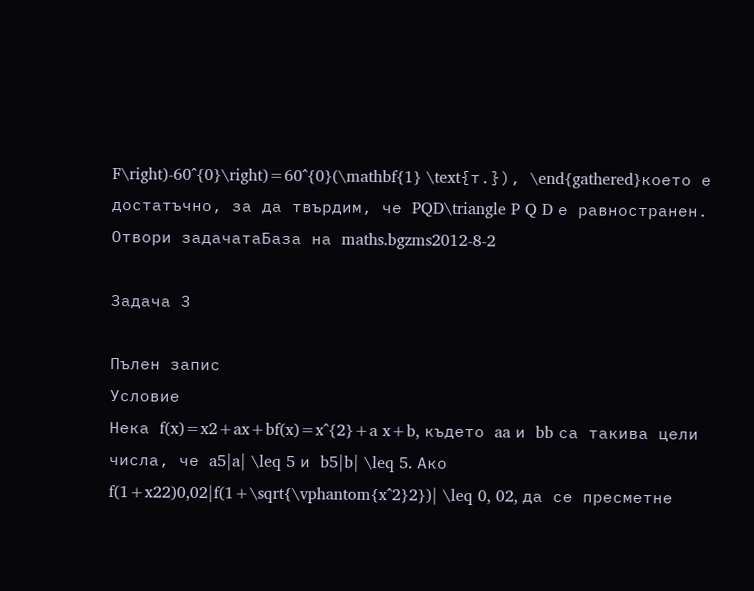F\right)-60^{0}\right)=60^{0}(\mathbf{1} \text{т.}), \end{gathered}което е достатъчно, за да твърдим, че PQD\triangle P Q D е равностранен.
Отвори задачатаБаза на maths.bgzms2012-8-2

Задача 3

Пълен запис
Условие
Нека f(x)=x2+ax+bf(x)=x^{2}+a x+b, където aa и bb са такива цели числа, че a5|a| \leq 5 и b5|b| \leq 5. Ако f(1+x22)0,02|f(1+\sqrt{\vphantom{x^2}2})| \leq 0, 02, да се пресметне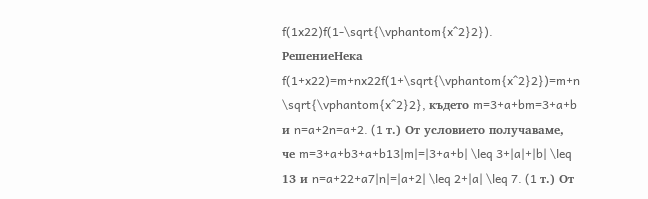f(1x22)f(1-\sqrt{\vphantom{x^2}2}).
РешениеНека f(1+x22)=m+nx22f(1+\sqrt{\vphantom{x^2}2})=m+n \sqrt{\vphantom{x^2}2}, където m=3+a+bm=3+a+b и n=a+2n=a+2. (1 т.) От условието получаваме, че m=3+a+b3+a+b13|m|=|3+a+b| \leq 3+|a|+|b| \leq 13 и n=a+22+a7|n|=|a+2| \leq 2+|a| \leq 7. (1 т.) От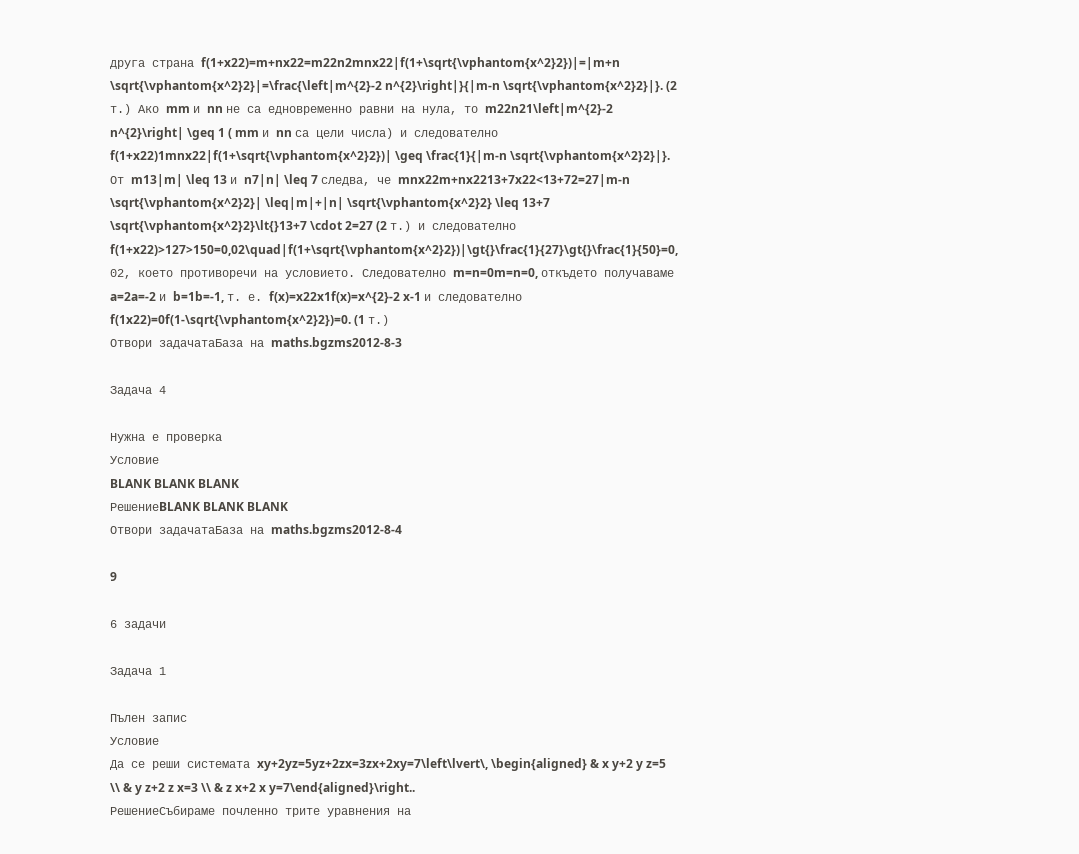друга страна f(1+x22)=m+nx22=m22n2mnx22|f(1+\sqrt{\vphantom{x^2}2})|=|m+n \sqrt{\vphantom{x^2}2}|=\frac{\left|m^{2}-2 n^{2}\right|}{|m-n \sqrt{\vphantom{x^2}2}|}. (2 т.) Ако mm и nn не са едновременно равни на нула, то m22n21\left|m^{2}-2 n^{2}\right| \geq 1 ( mm и nn са цели числа) и следователно f(1+x22)1mnx22|f(1+\sqrt{\vphantom{x^2}2})| \geq \frac{1}{|m-n \sqrt{\vphantom{x^2}2}|}. От m13|m| \leq 13 и n7|n| \leq 7 следва, че mnx22m+nx2213+7x22<13+72=27|m-n \sqrt{\vphantom{x^2}2}| \leq|m|+|n| \sqrt{\vphantom{x^2}2} \leq 13+7 \sqrt{\vphantom{x^2}2}\lt{}13+7 \cdot 2=27 (2 т.) и следователно f(1+x22)>127>150=0,02\quad|f(1+\sqrt{\vphantom{x^2}2})|\gt{}\frac{1}{27}\gt{}\frac{1}{50}=0, 02, което противоречи на условието. Следователно m=n=0m=n=0, откъдето получаваме a=2a=-2 и b=1b=-1, т. е. f(x)=x22x1f(x)=x^{2}-2 x-1 и следователно f(1x22)=0f(1-\sqrt{\vphantom{x^2}2})=0. (1 т.)
Отвори задачатаБаза на maths.bgzms2012-8-3

Задача 4

Нужна е проверка
Условие
BLANK BLANK BLANK
РешениеBLANK BLANK BLANK
Отвори задачатаБаза на maths.bgzms2012-8-4

9

6 задачи

Задача 1

Пълен запис
Условие
Да се реши системата xy+2yz=5yz+2zx=3zx+2xy=7\left\lvert\, \begin{aligned} & x y+2 y z=5 \\ & y z+2 z x=3 \\ & z x+2 x y=7\end{aligned}\right..
РешениеСъбираме почленно трите уравнения на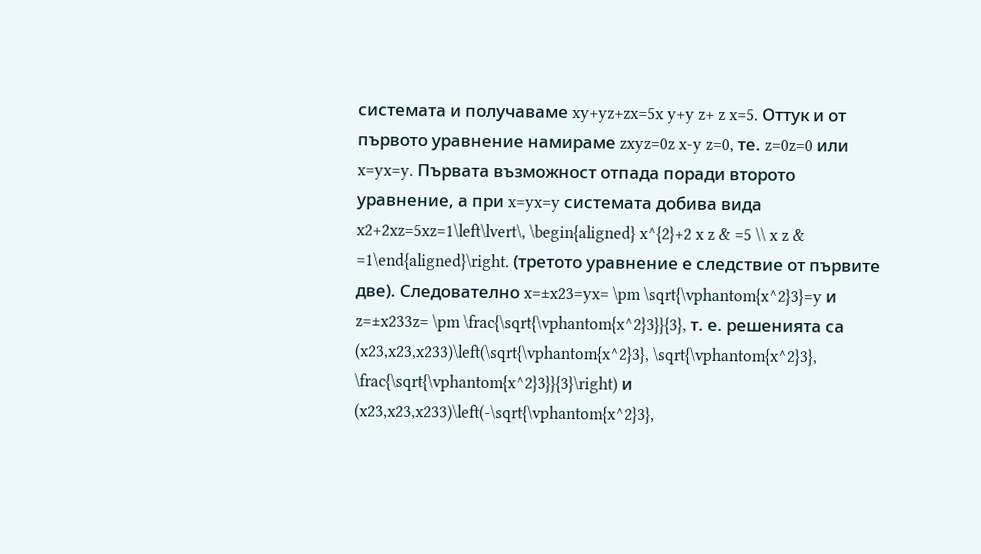системата и получаваме xy+yz+zx=5x y+y z+ z x=5. Оттук и от първото уравнение намираме zxyz=0z x-y z=0, те. z=0z=0 или x=yx=y. Първата възможност отпада поради второто уравнение, а при x=yx=y системата добива вида x2+2xz=5xz=1\left\lvert\, \begin{aligned} x^{2}+2 x z & =5 \\ x z & =1\end{aligned}\right. (третото уравнение е следствие от първите две). Следователно x=±x23=yx= \pm \sqrt{\vphantom{x^2}3}=y и z=±x233z= \pm \frac{\sqrt{\vphantom{x^2}3}}{3}, т. е. решенията са (x23,x23,x233)\left(\sqrt{\vphantom{x^2}3}, \sqrt{\vphantom{x^2}3}, \frac{\sqrt{\vphantom{x^2}3}}{3}\right) и (x23,x23,x233)\left(-\sqrt{\vphantom{x^2}3},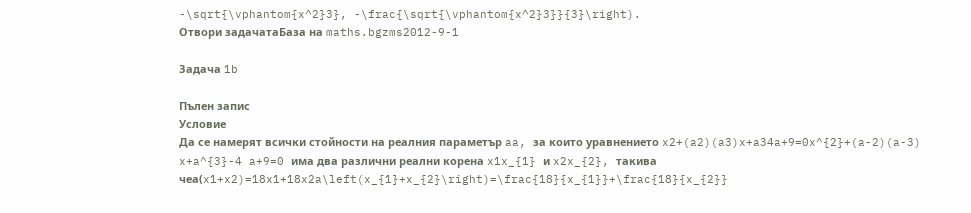-\sqrt{\vphantom{x^2}3}, -\frac{\sqrt{\vphantom{x^2}3}}{3}\right).
Отвори задачатаБаза на maths.bgzms2012-9-1

Задача 1b

Пълен запис
Условие
Да се намерят всички стойности на реалния параметър aa, за които уравнението x2+(a2)(a3)x+a34a+9=0x^{2}+(a-2)(a-3) x+a^{3}-4 a+9=0 има два различни реални корена x1x_{1} и x2x_{2}, такива чеa(x1+x2)=18x1+18x2a\left(x_{1}+x_{2}\right)=\frac{18}{x_{1}}+\frac{18}{x_{2}}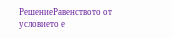РешениеРавенството от условието е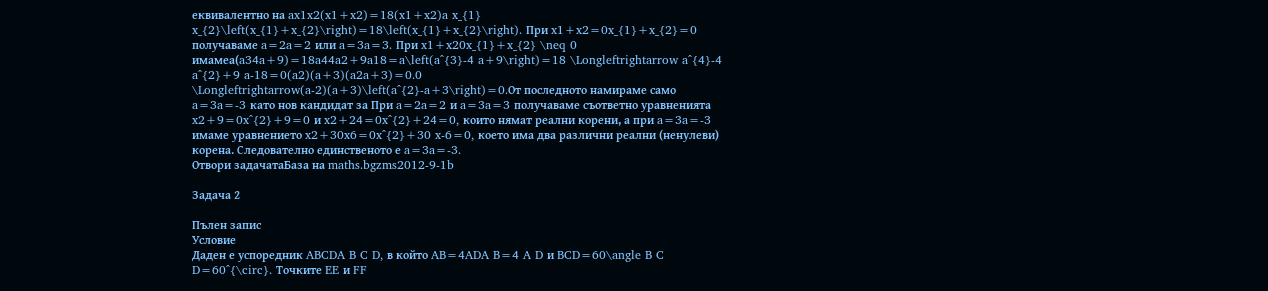еквивалентно на ax1x2(x1+x2)=18(x1+x2)a x_{1} x_{2}\left(x_{1}+x_{2}\right)=18\left(x_{1}+x_{2}\right). При x1+x2=0x_{1}+x_{2}=0 получаваме a=2a=2 или a=3a=3. При x1+x20x_{1}+x_{2} \neq 0 имамеa(a34a+9)=18a44a2+9a18=a\left(a^{3}-4 a+9\right)=18 \Longleftrightarrow a^{4}-4 a^{2}+9 a-18=0(a2)(a+3)(a2a+3)=0.0 \Longleftrightarrow(a-2)(a+3)\left(a^{2}-a+3\right)=0.От последното намираме само a=3a=-3 като нов кандидат за При a=2a=2 и a=3a=3 получаваме съответно уравненията x2+9=0x^{2}+9=0 и x2+24=0x^{2}+24=0, които нямат реални корени, а при a=3a=-3 имаме уравнението x2+30x6=0x^{2}+30 x-6=0, което има два различни реални (ненулеви) корена. Следователно единственото е a=3a=-3.
Отвори задачатаБаза на maths.bgzms2012-9-1b

Задача 2

Пълен запис
Условие
Даден е успоредник ABCDA B C D, в който AB=4ADA B=4 A D и BCD=60\angle B C D=60^{\circ}. Точките EE и FF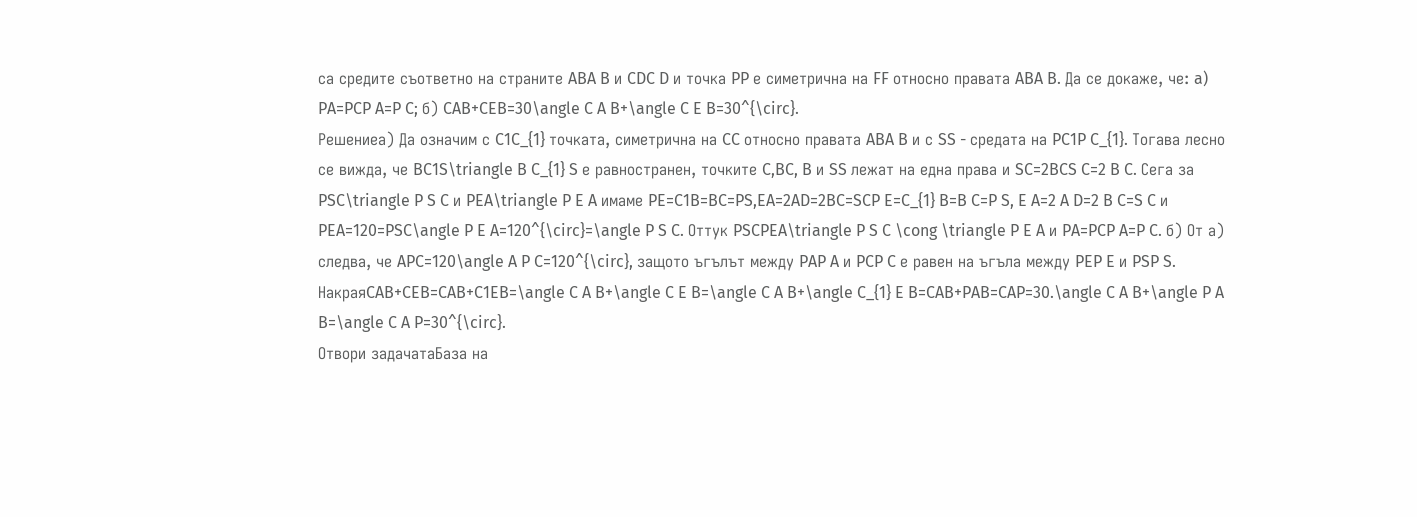са средите съответно на страните ABA B и CDC D и точка PP е симетрична на FF относно правата ABA B. Да се докаже, че: a) PA=PCP A=P C; б) CAB+CEB=30\angle C A B+\angle C E B=30^{\circ}.
Решениеа) Да означим с C1C_{1} точката, симетрична на CC относно правата ABA B и с SS - средата на PC1P C_{1}. Тогава лесно се вижда, че BC1S\triangle B C_{1} S е равностранен, точките C,BC, B и SS лежат на една права и SC=2BCS C=2 B C. Сега за PSC\triangle P S C и PEA\triangle P E A имаме PE=C1B=BC=PS,EA=2AD=2BC=SCP E=C_{1} B=B C=P S, E A=2 A D=2 B C=S C и PEA=120=PSC\angle P E A=120^{\circ}=\angle P S C. Оттук PSCPEA\triangle P S C \cong \triangle P E A и PA=PCP A=P C. б) От а) следва, че APC=120\angle A P C=120^{\circ}, защото ъгълът между PAP A и PCP C е равен на ъгъла между PEP E и PSP S. НакраяCAB+CEB=CAB+C1EB=\angle C A B+\angle C E B=\angle C A B+\angle C_{1} E B=CAB+PAB=CAP=30.\angle C A B+\angle P A B=\angle C A P=30^{\circ}.
Отвори задачатаБаза на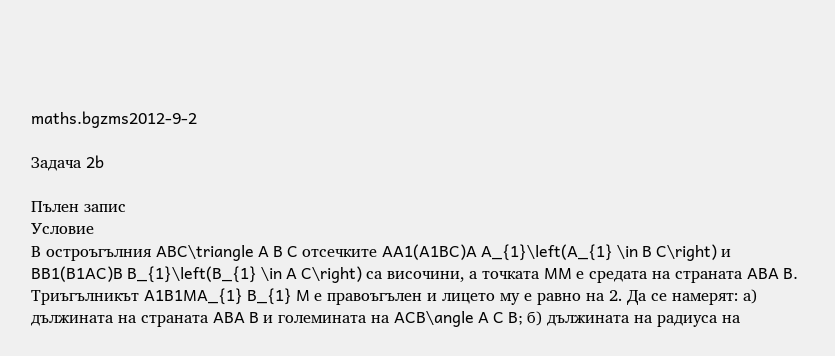maths.bgzms2012-9-2

Задача 2b

Пълен запис
Условие
В остроъгълния ABC\triangle A B C отсечките AA1(A1BC)A A_{1}\left(A_{1} \in B C\right) и BB1(B1AC)B B_{1}\left(B_{1} \in A C\right) са височини, а точката MM е средата на страната ABA B. Триъгълникът A1B1MA_{1} B_{1} M е правоъгълен и лицето му е равно на 2. Да се намерят: а) дължината на страната ABA B и големината на ACB\angle A C B; б) дължината на радиуса на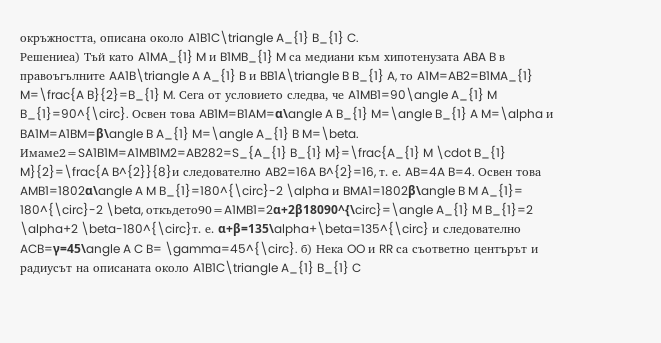окръжността, описана около A1B1C\triangle A_{1} B_{1} C.
Решениеа) Тъй като A1MA_{1} M и B1MB_{1} M са медиани към хипотенузата ABA B в правоъгълните AA1B\triangle A A_{1} B и BB1A\triangle B B_{1} A, то A1M=AB2=B1MA_{1} M=\frac{A B}{2}=B_{1} M. Сега от условието следва, че A1MB1=90\angle A_{1} M B_{1}=90^{\circ}. Освен това AB1M=B1AM=α\angle A B_{1} M=\angle B_{1} A M=\alpha и BA1M=A1BM=β\angle B A_{1} M=\angle A_{1} B M=\beta. Имаме2=SA1B1M=A1MB1M2=AB282=S_{A_{1} B_{1} M}=\frac{A_{1} M \cdot B_{1} M}{2}=\frac{A B^{2}}{8}и следователно AB2=16A B^{2}=16, т. е. AB=4A B=4. Освен това AMB1=1802α\angle A M B_{1}=180^{\circ}-2 \alpha и BMA1=1802β\angle B M A_{1}= 180^{\circ}-2 \beta, откъдето90=A1MB1=2α+2β18090^{\circ}=\angle A_{1} M B_{1}=2 \alpha+2 \beta-180^{\circ}т. е. α+β=135\alpha+\beta=135^{\circ} и следователно ACB=γ=45\angle A C B= \gamma=45^{\circ}. б) Нека OO и RR са съответно центърът и радиусът на описаната около A1B1C\triangle A_{1} B_{1} C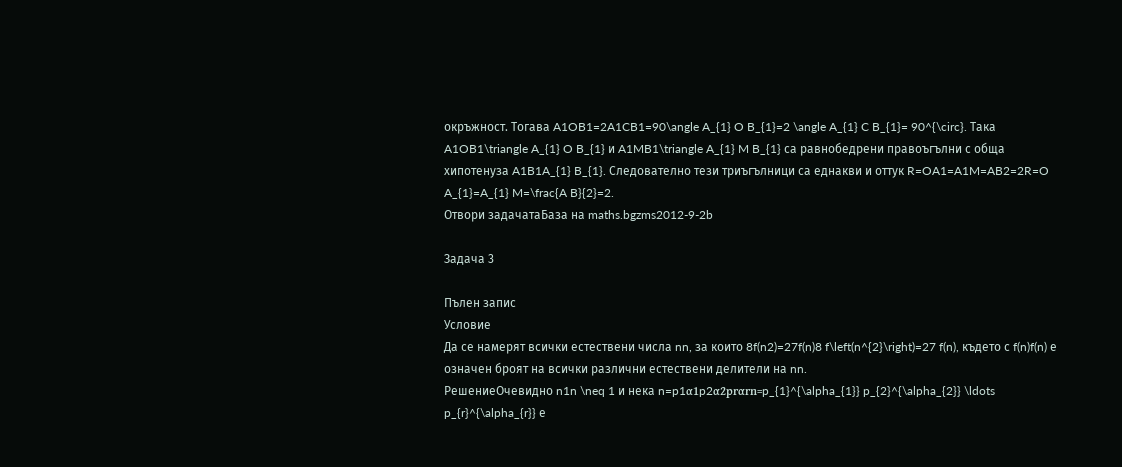окръжност. Тогава A1OB1=2A1CB1=90\angle A_{1} O B_{1}=2 \angle A_{1} C B_{1}= 90^{\circ}. Така A1OB1\triangle A_{1} O B_{1} и A1MB1\triangle A_{1} M B_{1} са равнобедрени правоъгълни с обща хипотенуза A1B1A_{1} B_{1}. Следователно тези триъгълници са еднакви и оттук R=OA1=A1M=AB2=2R=O A_{1}=A_{1} M=\frac{A B}{2}=2.
Отвори задачатаБаза на maths.bgzms2012-9-2b

Задача 3

Пълен запис
Условие
Да се намерят всички естествени числа nn, за които 8f(n2)=27f(n)8 f\left(n^{2}\right)=27 f(n), където с f(n)f(n) е означен броят на всички различни естествени делители на nn.
РешениеОчевидно n1n \neq 1 и нека n=p1α1p2α2prαrn=p_{1}^{\alpha_{1}} p_{2}^{\alpha_{2}} \ldots p_{r}^{\alpha_{r}} е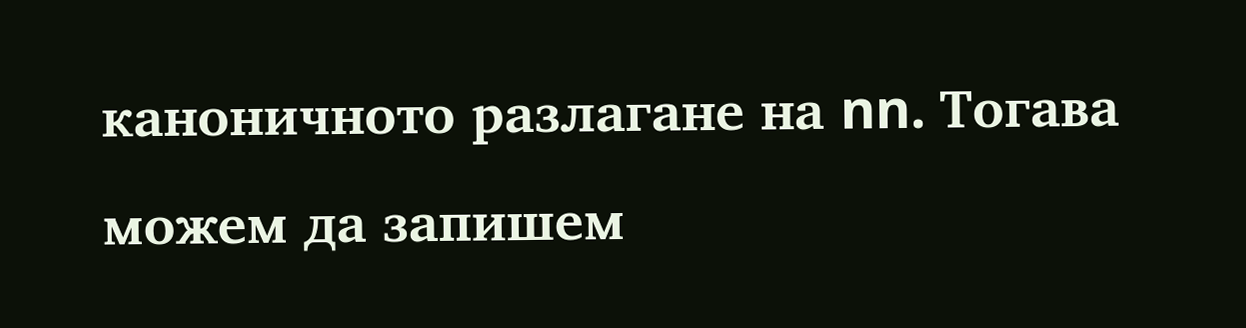каноничното разлагане на nn. Тогава можем да запишем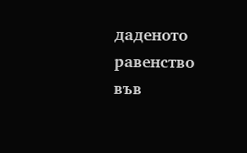даденото равенство във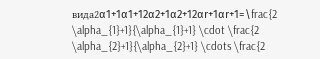вида2α1+1α1+12α2+1α2+12αr+1αr+1=\frac{2 \alpha_{1}+1}{\alpha_{1}+1} \cdot \frac{2 \alpha_{2}+1}{\alpha_{2}+1} \cdots \frac{2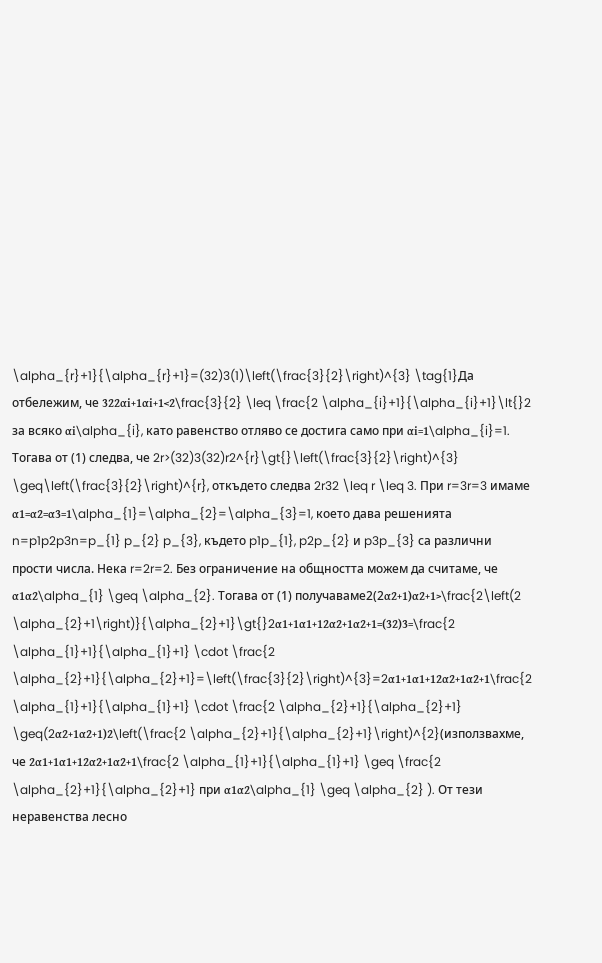\alpha_{r}+1}{\alpha_{r}+1}=(32)3(1)\left(\frac{3}{2}\right)^{3} \tag{1}Да отбележим, че 322αi+1αi+1<2\frac{3}{2} \leq \frac{2 \alpha_{i}+1}{\alpha_{i}+1}\lt{}2 за всяко αi\alpha_{i}, като равенство отляво се достига само при αi=1\alpha_{i}=1. Тогава от (1) следва, че 2r>(32)3(32)r2^{r}\gt{}\left(\frac{3}{2}\right)^{3} \geq\left(\frac{3}{2}\right)^{r}, откъдето следва 2r32 \leq r \leq 3. При r=3r=3 имаме α1=α2=α3=1\alpha_{1}=\alpha_{2}=\alpha_{3}=1, което дава решенията n=p1p2p3n=p_{1} p_{2} p_{3}, където p1p_{1}, p2p_{2} и p3p_{3} са различни прости числа. Нека r=2r=2. Без ограничение на общността можем да считаме, че α1α2\alpha_{1} \geq \alpha_{2}. Тогава от (1) получаваме2(2α2+1)α2+1>\frac{2\left(2 \alpha_{2}+1\right)}{\alpha_{2}+1}\gt{}2α1+1α1+12α2+1α2+1=(32)3=\frac{2 \alpha_{1}+1}{\alpha_{1}+1} \cdot \frac{2 \alpha_{2}+1}{\alpha_{2}+1}=\left(\frac{3}{2}\right)^{3}=2α1+1α1+12α2+1α2+1\frac{2 \alpha_{1}+1}{\alpha_{1}+1} \cdot \frac{2 \alpha_{2}+1}{\alpha_{2}+1} \geq(2α2+1α2+1)2\left(\frac{2 \alpha_{2}+1}{\alpha_{2}+1}\right)^{2}(използвахме, че 2α1+1α1+12α2+1α2+1\frac{2 \alpha_{1}+1}{\alpha_{1}+1} \geq \frac{2 \alpha_{2}+1}{\alpha_{2}+1} при α1α2\alpha_{1} \geq \alpha_{2} ). От тези неравенства лесно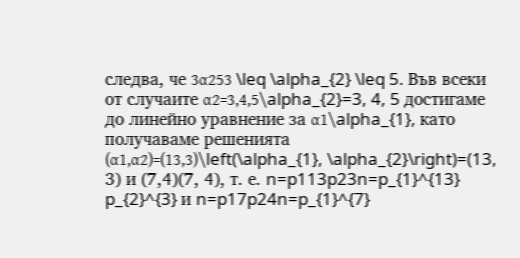следва, че 3α253 \leq \alpha_{2} \leq 5. Във всеки от случаите α2=3,4,5\alpha_{2}=3, 4, 5 достигаме до линейно уравнение за α1\alpha_{1}, като получаваме решенията (α1,α2)=(13,3)\left(\alpha_{1}, \alpha_{2}\right)=(13, 3) и (7,4)(7, 4), т. е. n=p113p23n=p_{1}^{13} p_{2}^{3} и n=p17p24n=p_{1}^{7}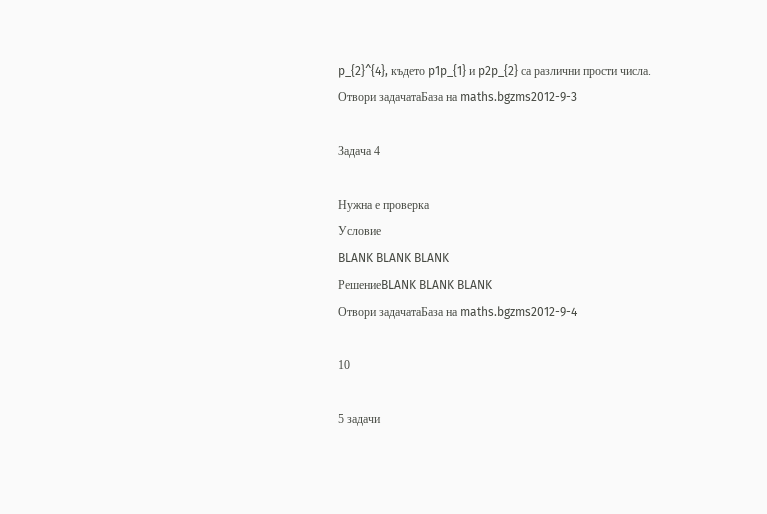p_{2}^{4}, където p1p_{1} и p2p_{2} са различни прости числа.
Отвори задачатаБаза на maths.bgzms2012-9-3

Задача 4

Нужна е проверка
Условие
BLANK BLANK BLANK
РешениеBLANK BLANK BLANK
Отвори задачатаБаза на maths.bgzms2012-9-4

10

5 задачи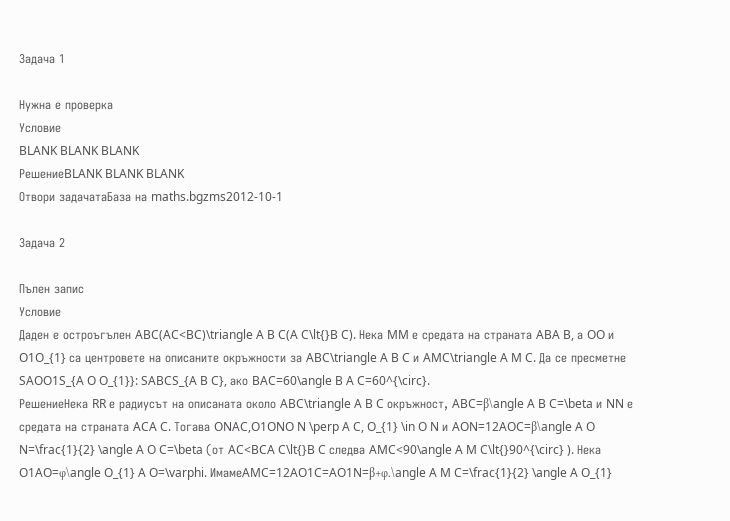Задача 1

Нужна е проверка
Условие
BLANK BLANK BLANK
РешениеBLANK BLANK BLANK
Отвори задачатаБаза на maths.bgzms2012-10-1

Задача 2

Пълен запис
Условие
Даден е остроъгълен ABC(AC<BC)\triangle A B C(A C\lt{}B C). Нека MM е средата на страната ABA B, а OO и O1O_{1} са центровете на описаните окръжности за ABC\triangle A B C и AMC\triangle A M C. Да се пресметне SAOO1S_{A O O_{1}}: SABCS_{A B C}, ако BAC=60\angle B A C=60^{\circ}.
РешениеНека RR е радиусът на описаната около ABC\triangle A B C окръжност, ABC=β\angle A B C=\beta и NN е средата на страната ACA C. Тогава ONAC,O1ONO N \perp A C, O_{1} \in O N и AON=12AOC=β\angle A O N=\frac{1}{2} \angle A O C=\beta (от AC<BCA C\lt{}B C следва AMC<90\angle A M C\lt{}90^{\circ} ). Нека O1AO=φ\angle O_{1} A O=\varphi. ИмамеAMC=12AO1C=AO1N=β+φ.\angle A M C=\frac{1}{2} \angle A O_{1}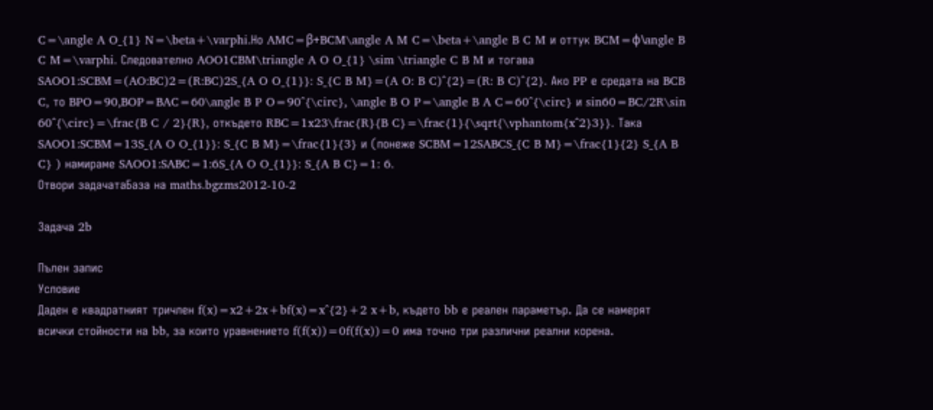C=\angle A O_{1} N=\beta+\varphi.Но AMC=β+BCM\angle A M C=\beta+\angle B C M и оттук BCM=φ\angle B C M=\varphi. Следователно AOO1CBM\triangle A O O_{1} \sim \triangle C B M и тогава SAOO1:SCBM=(AO:BC)2=(R:BC)2S_{A O O_{1}}: S_{C B M}=(A O: B C)^{2}=(R: B C)^{2}. Ако PP е средата на BCB C, то BPO=90,BOP=BAC=60\angle B P O=90^{\circ}, \angle B O P=\angle B A C=60^{\circ} и sin60=BC/2R\sin 60^{\circ}=\frac{B C / 2}{R}, откъдето RBC=1x23\frac{R}{B C}=\frac{1}{\sqrt{\vphantom{x^2}3}}. Така SAOO1:SCBM=13S_{A O O_{1}}: S_{C B M}=\frac{1}{3} и (понеже SCBM=12SABCS_{C B M}=\frac{1}{2} S_{A B C} ) намираме SAOO1:SABC=1:6S_{A O O_{1}}: S_{A B C}=1: 6.
Отвори задачатаБаза на maths.bgzms2012-10-2

Задача 2b

Пълен запис
Условие
Даден е квадратният тричлен f(x)=x2+2x+bf(x)=x^{2}+2 x+b, където bb е реален параметър. Да се намерят всички стойности на bb, за които уравнението f(f(x))=0f(f(x))=0 има точно три различни реални корена.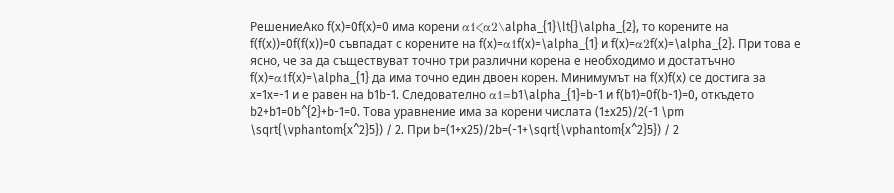РешениеАко f(x)=0f(x)=0 има корени α1<α2\alpha_{1}\lt{}\alpha_{2}, то корените на f(f(x))=0f(f(x))=0 съвпадат с корените на f(x)=α1f(x)=\alpha_{1} и f(x)=α2f(x)=\alpha_{2}. При това е ясно, че за да съществуват точно три различни корена е необходимо и достатъчно f(x)=α1f(x)=\alpha_{1} да има точно един двоен корен. Минимумът на f(x)f(x) се достига за x=1x=-1 и е равен на b1b-1. Следователно α1=b1\alpha_{1}=b-1 и f(b1)=0f(b-1)=0, откъдето b2+b1=0b^{2}+b-1=0. Това уравнение има за корени числата (1±x25)/2(-1 \pm \sqrt{\vphantom{x^2}5}) / 2. При b=(1+x25)/2b=(-1+\sqrt{\vphantom{x^2}5}) / 2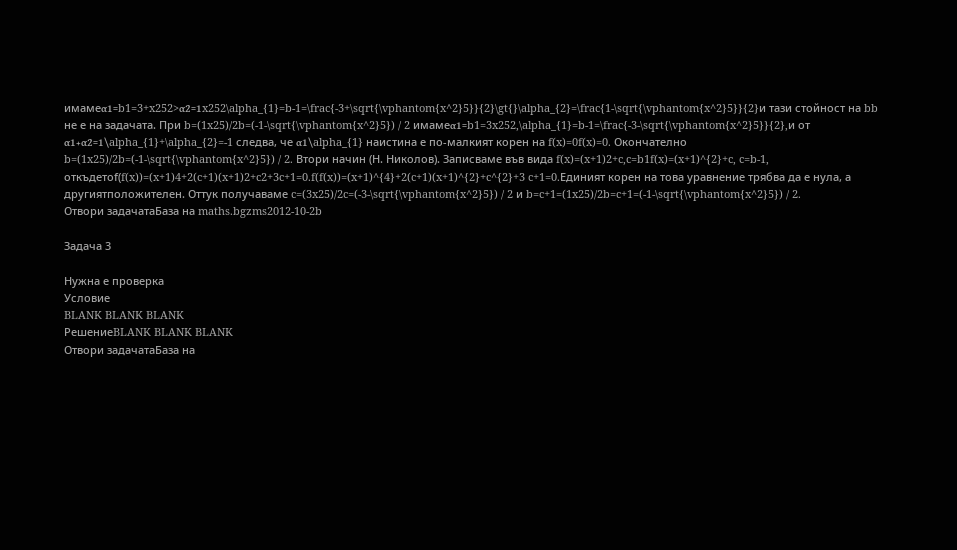имамеα1=b1=3+x252>α2=1x252\alpha_{1}=b-1=\frac{-3+\sqrt{\vphantom{x^2}5}}{2}\gt{}\alpha_{2}=\frac{1-\sqrt{\vphantom{x^2}5}}{2}и тази стойност на bb не е на задачата. При b=(1x25)/2b=(-1-\sqrt{\vphantom{x^2}5}) / 2 имамеα1=b1=3x252,\alpha_{1}=b-1=\frac{-3-\sqrt{\vphantom{x^2}5}}{2},и от α1+α2=1\alpha_{1}+\alpha_{2}=-1 следва, че α1\alpha_{1} наистина е по-малкият корен на f(x)=0f(x)=0. Окончателно b=(1x25)/2b=(-1-\sqrt{\vphantom{x^2}5}) / 2. Втори начин (Н. Николов). Записваме във вида f(x)=(x+1)2+c,c=b1f(x)=(x+1)^{2}+c, c=b-1, откъдетоf(f(x))=(x+1)4+2(c+1)(x+1)2+c2+3c+1=0.f(f(x))=(x+1)^{4}+2(c+1)(x+1)^{2}+c^{2}+3 c+1=0.Единият корен на това уравнение трябва да е нула, а другиятположителен. Оттук получаваме c=(3x25)/2c=(-3-\sqrt{\vphantom{x^2}5}) / 2 и b=c+1=(1x25)/2b=c+1=(-1-\sqrt{\vphantom{x^2}5}) / 2.
Отвори задачатаБаза на maths.bgzms2012-10-2b

Задача 3

Нужна е проверка
Условие
BLANK BLANK BLANK
РешениеBLANK BLANK BLANK
Отвори задачатаБаза на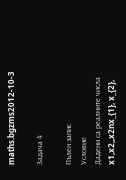maths.bgzms2012-10-3

Задача 4

Пълен запис
Условие
Дадени са реалните числа x1,x2,,x2nx_{1}, x_{2},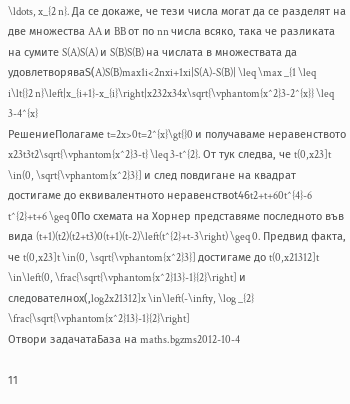\ldots, x_{2 n}. Да се докаже, че тези числа могат да се разделят на две множества AA и BB от по nn числа всяко, така че разликата на сумите S(A)S(A) и S(B)S(B) на числата в множествата да удовлетворяваS(A)S(B)max1i<2nxi+1xi|S(A)-S(B)| \leq \max _{1 \leq i\lt{}2 n}\left|x_{i+1}-x_{i}\right|x232x34x\sqrt{\vphantom{x^2}3-2^{x}} \leq 3-4^{x}
РешениеПолагаме t=2x>0t=2^{x}\gt{}0 и получаваме неравенството x23t3t2\sqrt{\vphantom{x^2}3-t} \leq 3-t^{2}. От тук следва, че t(0,x23]t \in(0, \sqrt{\vphantom{x^2}3}] и след повдигане на квадрат достигаме до еквивалентното неравенствоt46t2+t+60t^{4}-6 t^{2}+t+6 \geq 0По схемата на Хорнер представяме последното във вида (t+1)(t2)(t2+t3)0(t+1)(t-2)\left(t^{2}+t-3\right) \geq 0. Предвид факта, че t(0,x23]t \in(0, \sqrt{\vphantom{x^2}3}] достигаме до t(0,x21312]t \in\left(0, \frac{\sqrt{\vphantom{x^2}13}-1}{2}\right] и следователноx(,log2x21312]x \in\left(-\infty, \log _{2} \frac{\sqrt{\vphantom{x^2}13}-1}{2}\right]
Отвори задачатаБаза на maths.bgzms2012-10-4

11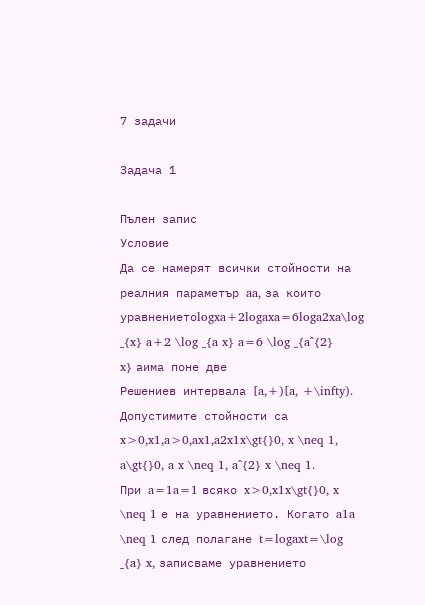7 задачи

Задача 1

Пълен запис
Условие
Да се намерят всички стойности на реалния параметър aa, за които уравнениетоlogxa+2logaxa=6loga2xa\log _{x} a+2 \log _{a x} a=6 \log _{a^{2} x} aима поне две
Решениев интервала [a,+)[a, +\infty). Допустимите стойности са x>0,x1,a>0,ax1,a2x1x\gt{}0, x \neq 1, a\gt{}0, a x \neq 1, a^{2} x \neq 1. При a=1a=1 всяко x>0,x1x\gt{}0, x \neq 1 е на уравнението. Когато a1a \neq 1 след полагане t=logaxt=\log _{a} x, записваме уравнението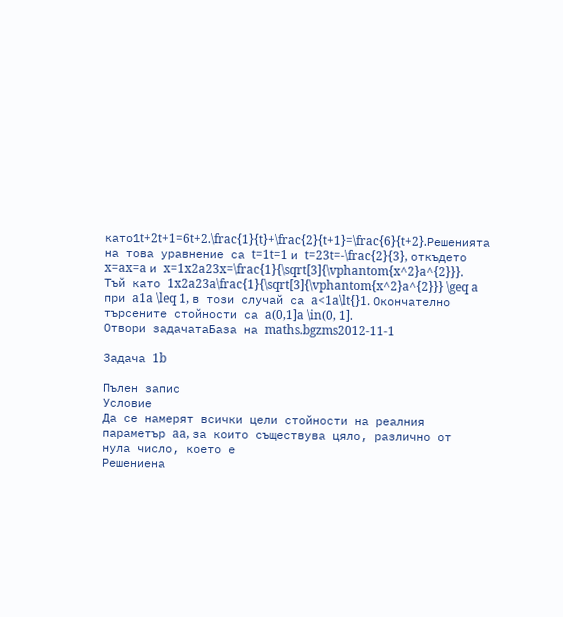като1t+2t+1=6t+2.\frac{1}{t}+\frac{2}{t+1}=\frac{6}{t+2}.Решенията на това уравнение са t=1t=1 и t=23t=-\frac{2}{3}, откъдето x=ax=a и x=1x2a23x=\frac{1}{\sqrt[3]{\vphantom{x^2}a^{2}}}. Тъй като 1x2a23a\frac{1}{\sqrt[3]{\vphantom{x^2}a^{2}}} \geq a при a1a \leq 1, в този случай са a<1a\lt{}1. Окончателно търсените стойности са a(0,1]a \in(0, 1].
Отвори задачатаБаза на maths.bgzms2012-11-1

Задача 1b

Пълен запис
Условие
Да се намерят всички цели стойности на реалния параметър aa, за които съществува цяло, различно от нула число, което е
Решениена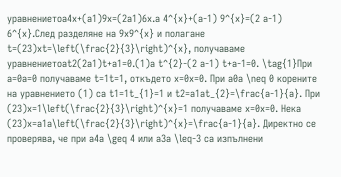уравнениетоa4x+(a1)9x=(2a1)6x.a 4^{x}+(a-1) 9^{x}=(2 a-1) 6^{x}.След разделяне на 9x9^{x} и полагане t=(23)xt=\left(\frac{2}{3}\right)^{x}, получаваме уравнениетоat2(2a1)t+a1=0.(1)a t^{2}-(2 a-1) t+a-1=0. \tag{1}При a=0a=0 получаваме t=1t=1, откъдето x=0x=0. При a0a \neq 0 корените на уравнението (1) са t1=1t_{1}=1 и t2=a1at_{2}=\frac{a-1}{a}. При (23)x=1\left(\frac{2}{3}\right)^{x}=1 получаваме x=0x=0. Нека (23)x=a1a\left(\frac{2}{3}\right)^{x}=\frac{a-1}{a}. Директно се проверява, че при a4a \geq 4 или a3a \leq-3 са изпълнени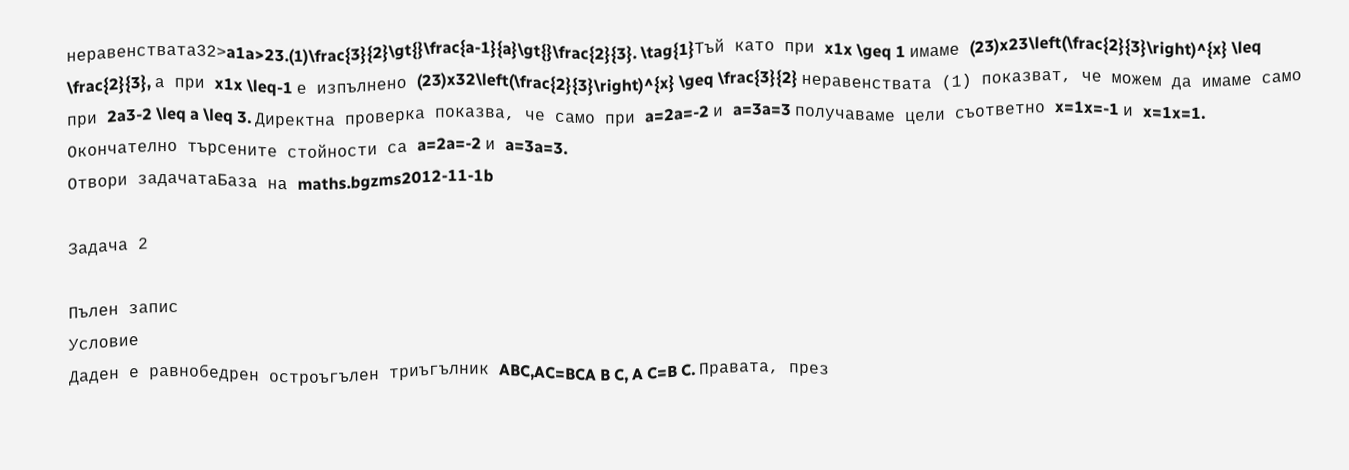неравенствата32>a1a>23.(1)\frac{3}{2}\gt{}\frac{a-1}{a}\gt{}\frac{2}{3}. \tag{1}Тъй като при x1x \geq 1 имаме (23)x23\left(\frac{2}{3}\right)^{x} \leq \frac{2}{3}, а при x1x \leq-1 е изпълнено (23)x32\left(\frac{2}{3}\right)^{x} \geq \frac{3}{2} неравенствата (1) показват, че можем да имаме само при 2a3-2 \leq a \leq 3. Директна проверка показва, че само при a=2a=-2 и a=3a=3 получаваме цели съответно x=1x=-1 и x=1x=1. Окончателно търсените стойности са a=2a=-2 и a=3a=3.
Отвори задачатаБаза на maths.bgzms2012-11-1b

Задача 2

Пълен запис
Условие
Даден е равнобедрен остроъгълен триъгълник ABC,AC=BCA B C, A C=B C. Правата, през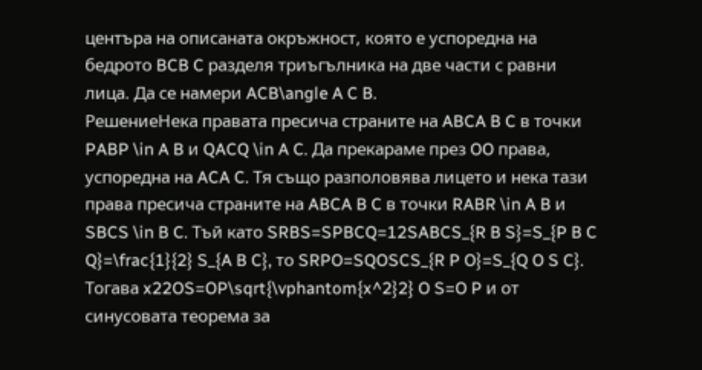центъра на описаната окръжност, която е успоредна на бедрото BCB C разделя триъгълника на две части с равни лица. Да се намери ACB\angle A C B.
РешениеНека правата пресича страните на ABCA B C в точки PABP \in A B и QACQ \in A C. Да прекараме през OO права, успоредна на ACA C. Тя също разполовява лицето и нека тази права пресича страните на ABCA B C в точки RABR \in A B и SBCS \in B C. Тъй като SRBS=SPBCQ=12SABCS_{R B S}=S_{P B C Q}=\frac{1}{2} S_{A B C}, то SRPO=SQOSCS_{R P O}=S_{Q O S C}. Тогава x22OS=OP\sqrt{\vphantom{x^2}2} O S=O P и от синусовата теорема за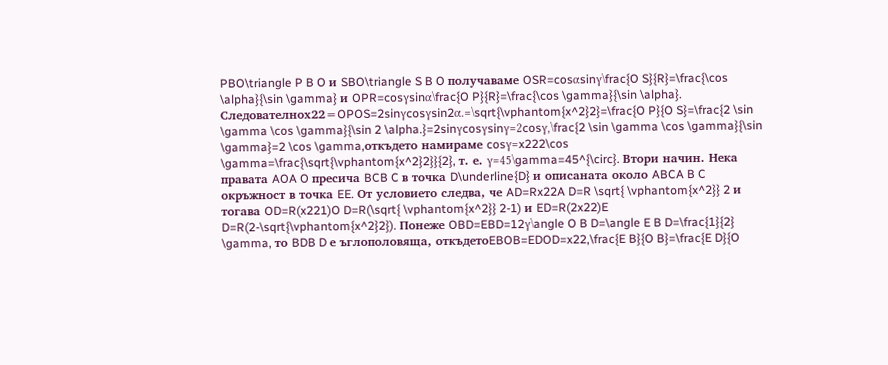PBO\triangle P B O и SBO\triangle S B O получаваме OSR=cosαsinγ\frac{O S}{R}=\frac{\cos \alpha}{\sin \gamma} и OPR=cosγsinα\frac{O P}{R}=\frac{\cos \gamma}{\sin \alpha}. Следователноx22=OPOS=2sinγcosγsin2α.=\sqrt{\vphantom{x^2}2}=\frac{O P}{O S}=\frac{2 \sin \gamma \cos \gamma}{\sin 2 \alpha.}=2sinγcosγsinγ=2cosγ,\frac{2 \sin \gamma \cos \gamma}{\sin \gamma}=2 \cos \gamma,откъдето намираме cosγ=x222\cos \gamma=\frac{\sqrt{\vphantom{x^2}2}}{2}, т. е. γ=45\gamma=45^{\circ}. Втори начин. Нека правата AOA O пресича BCB C в точка D\underline{D} и описаната около ABCA B C окръжност в точка EE. От условието следва, че AD=Rx22A D=R \sqrt{ \vphantom{x^2}} 2 и тогава OD=R(x221)O D=R(\sqrt{ \vphantom{x^2}} 2-1) и ED=R(2x22)E D=R(2-\sqrt{\vphantom{x^2}2}). Понеже OBD=EBD=12γ\angle O B D=\angle E B D=\frac{1}{2} \gamma, то BDB D е ъглополовяща, откъдетоEBOB=EDOD=x22,\frac{E B}{O B}=\frac{E D}{O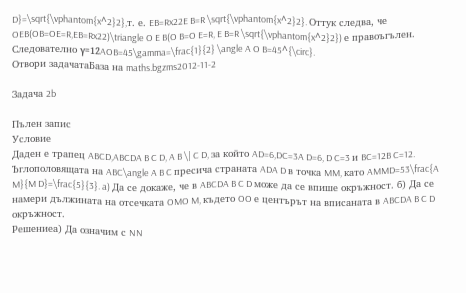D}=\sqrt{\vphantom{x^2}2},т. е. EB=Rx22E B=R \sqrt{\vphantom{x^2}2}. Оттук следва, че OEB(OB=OE=R,EB=Rx22)\triangle O E B(O B=O E=R, E B=R \sqrt{\vphantom{x^2}2}) е правоъгълен. Следователно γ=12AOB=45\gamma=\frac{1}{2} \angle A O B=45^{\circ}.
Отвори задачатаБаза на maths.bgzms2012-11-2

Задача 2b

Пълен запис
Условие
Даден е трапец ABCD,ABCDA B C D, A B \| C D, за който AD=6,DC=3A D=6, D C=3 и BC=12B C=12. Ъглополовящата на ABC\angle A B C пресича страната ADA D в точка MM, като AMMD=53\frac{A M}{M D}=\frac{5}{3}. a) Да се докаже, че в ABCDA B C D може да се впише окръжност. б) Да се намери дължината на отсечката OMO M, където OO е центърът на вписаната в ABCDA B C D окръжност.
Решениеа) Да означим с NN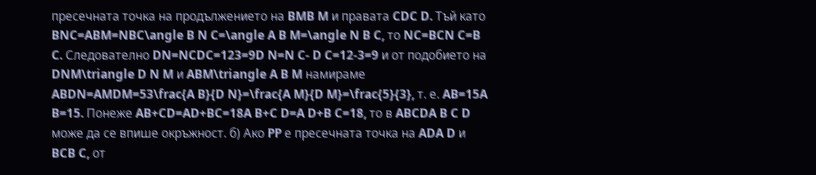пресечната точка на продължението на BMB M и правата CDC D. Тъй като BNC=ABM=NBC\angle B N C=\angle A B M=\angle N B C, то NC=BCN C=B C. Следователно DN=NCDC=123=9D N=N C- D C=12-3=9 и от подобието на DNM\triangle D N M и ABM\triangle A B M намираме ABDN=AMDM=53\frac{A B}{D N}=\frac{A M}{D M}=\frac{5}{3}, т. е. AB=15A B=15. Понеже AB+CD=AD+BC=18A B+C D=A D+B C=18, то в ABCDA B C D може да се впише окръжност. б) Ако PP е пресечната точка на ADA D и BCB C, от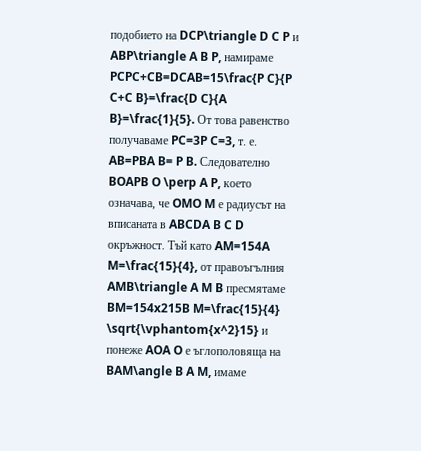подобието на DCP\triangle D C P и ABP\triangle A B P, намираме PCPC+CB=DCAB=15\frac{P C}{P C+C B}=\frac{D C}{A B}=\frac{1}{5}. От това равенство получаваме PC=3P C=3, т. е. AB=PBA B= P B. Следователно BOAPB O \perp A P, което означава, че OMO M е радиусът на вписаната в ABCDA B C D окръжност. Тъй като AM=154A M=\frac{15}{4}, от правоъгълния AMB\triangle A M B пресмятаме BM=154x215B M=\frac{15}{4} \sqrt{\vphantom{x^2}15} и понеже AOA O е ъглополовяща на BAM\angle B A M, имаме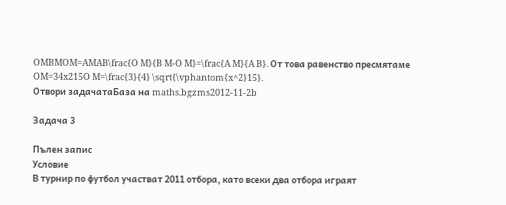OMBMOM=AMAB\frac{O M}{B M-O M}=\frac{A M}{A B}. От това равенство пресмятаме OM=34x215O M=\frac{3}{4} \sqrt{\vphantom{x^2}15}.
Отвори задачатаБаза на maths.bgzms2012-11-2b

Задача 3

Пълен запис
Условие
В турнир по футбол участват 2011 отбора, като всеки два отбора играят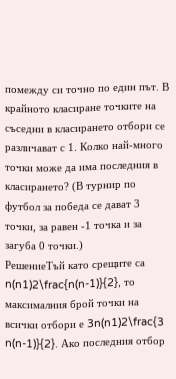помежду си точно по един път. В крайното класиране точките на съседни в класирането отбори се различават с 1. Колко най-много точки може да има последния в класирането? (В турнир по футбол за победа се дават 3 точки, за равен -1 точка и за загуба 0 точки.)
РешениеТъй като срещите са n(n1)2\frac{n(n-1)}{2}, то максималния брой точки на всички отбори е 3n(n1)2\frac{3 n(n-1)}{2}. Ако последния отбор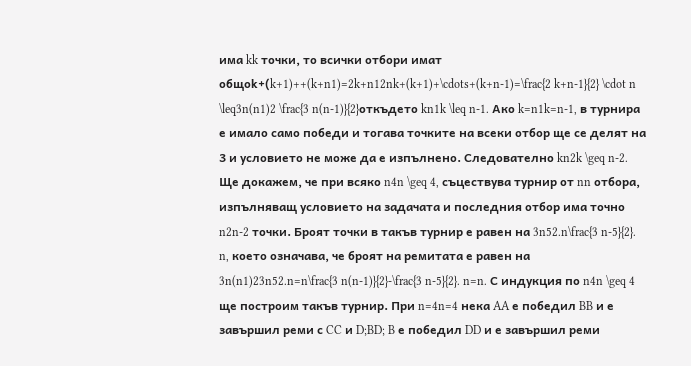има kk точки, то всички отбори имат общоk+(k+1)++(k+n1)=2k+n12nk+(k+1)+\cdots+(k+n-1)=\frac{2 k+n-1}{2} \cdot n \leq3n(n1)2 \frac{3 n(n-1)}{2}откъдето kn1k \leq n-1. Ако k=n1k=n-1, в турнира е имало само победи и тогава точките на всеки отбор ще се делят на 3 и условието не може да е изпълнено. Следователно kn2k \geq n-2. Ще докажем, че при всяко n4n \geq 4, съцествува турнир от nn отбора, изпълняващ условието на задачата и последния отбор има точно n2n-2 точки. Броят точки в такъв турнир е равен на 3n52.n\frac{3 n-5}{2}. n, което означава, че броят на ремитата е равен на 3n(n1)23n52.n=n\frac{3 n(n-1)}{2}-\frac{3 n-5}{2}. n=n. С индукция по n4n \geq 4 ще построим такъв турнир. При n=4n=4 нека AA е победил BB и е завършил реми с CC и D;BD; B е победил DD и е завършил реми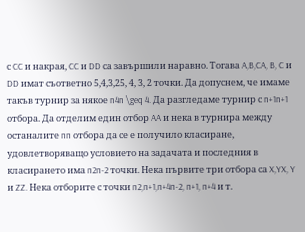с CC и накрая, CC и DD са завършили наравно. Тогава A,B,CA, B, C и DD имат съответно 5,4,3,25, 4, 3, 2 точки. Да допуснем, че имаме такъв турнир за някое n4n \geq 4. Да разгледаме турнир с n+1n+1 отбора. Да отделим един отбор AA и нека в турнира между останалите nn отбора да се е получило класиране, удовлетворяващо условието на задачата и последния в класирането има n2n-2 точки. Нека първите три отбора са X,YX, Y и ZZ. Нека отборите с точки n2,n+1,n+4n-2, n+1, n+4 и т.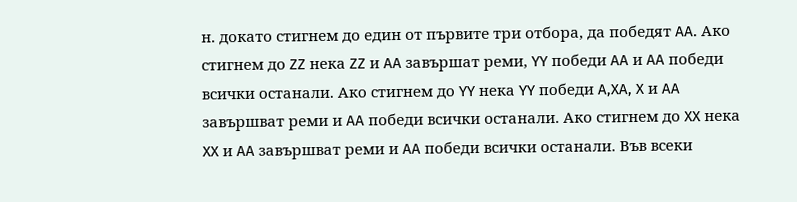н. докато стигнем до един от първите три отбора, да победят AA. Ако стигнем до ZZ нека ZZ и AA завършат реми, YY победи AA и AA победи всички останали. Ако стигнем до YY нека YY победи A,XA, X и AA завършват реми и AA победи всички останали. Ако стигнем до XX нека XX и AA завършват реми и AA победи всички останали. Във всеки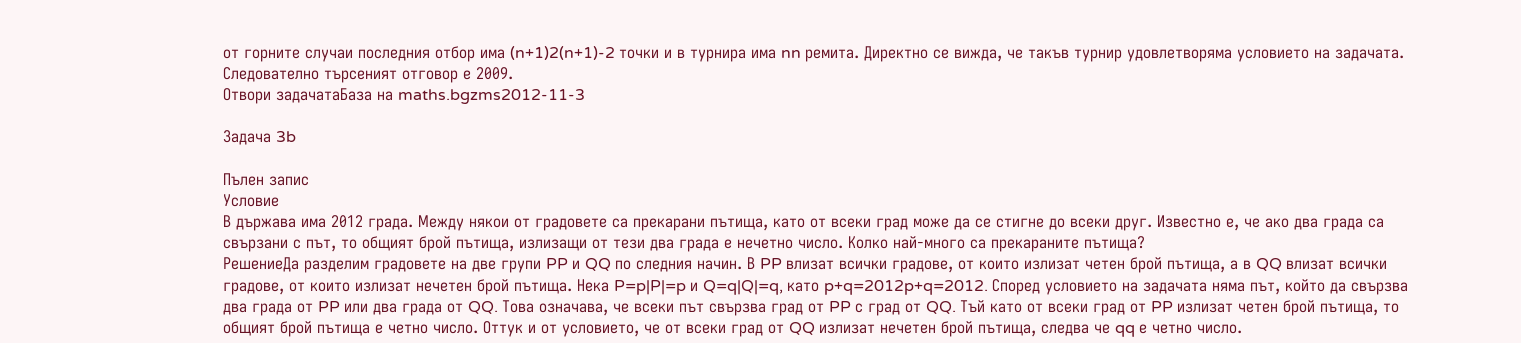от горните случаи последния отбор има (n+1)2(n+1)-2 точки и в турнира има nn ремита. Директно се вижда, че такъв турнир удовлетворяма условието на задачата. Следователно търсеният отговор е 2009.
Отвори задачатаБаза на maths.bgzms2012-11-3

Задача 3b

Пълен запис
Условие
В държава има 2012 града. Между някои от градовете са прекарани пътища, като от всеки град може да се стигне до всеки друг. Известно е, че ако два града са свързани с път, то общият брой пътища, излизащи от тези два града е нечетно число. Колко най-много са прекараните пътища?
РешениеДа разделим градовете на две групи PP и QQ по следния начин. В PP влизат всички градове, от които излизат четен брой пътища, а в QQ влизат всички градове, от които излизат нечетен брой пътища. Нека P=p|P|=p и Q=q|Q|=q, като p+q=2012p+q=2012. Според условието на задачата няма път, който да свързва два града от PP или два града от QQ. Това означава, че всеки път свързва град от PP с град от QQ. Тъй като от всеки град от PP излизат четен брой пътища, то общият брой пътища е четно число. Оттук и от условието, че от всеки град от QQ излизат нечетен брой пътища, следва че qq е четно число.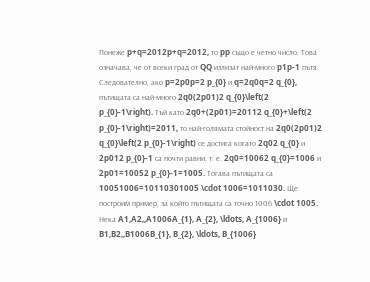Понеже p+q=2012p+q=2012, то pp също е четно число. Това означава, че от всеки град от QQ излизат най-много p1p-1 пътя. Следователно, ако p=2p0p=2 p_{0} и q=2q0q=2 q_{0}, пътищата са най-много 2q0(2p01)2 q_{0}\left(2 p_{0}-1\right). Тъй като 2q0+(2p01)=20112 q_{0}+\left(2 p_{0}-1\right)=2011, то най-голямата стойност на 2q0(2p01)2 q_{0}\left(2 p_{0}-1\right) се достига когато 2q02 q_{0} и 2p012 p_{0}-1 са почти равни, т. е. 2q0=10062 q_{0}=1006 и 2p01=10052 p_{0}-1=1005. Тогава пътищата са 10051006=10110301005 \cdot 1006=1011030. Ще построим пример, за който пътищата са точно 1006 \cdot 1005. Нека A1,A2,,A1006A_{1}, A_{2}, \ldots, A_{1006} и B1,B2,,B1006B_{1}, B_{2}, \ldots, B_{1006}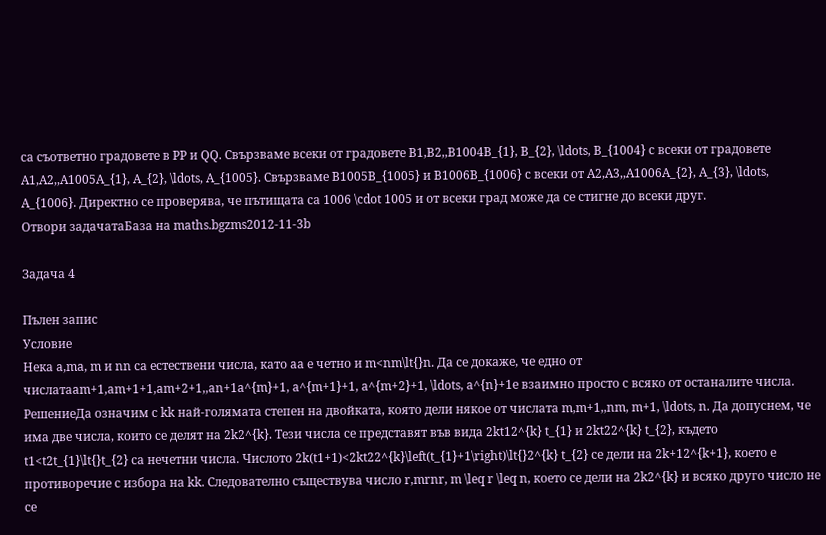са съответно градовете в PP и QQ. Свързваме всеки от градовете B1,B2,,B1004B_{1}, B_{2}, \ldots, B_{1004} с всеки от градовете A1,A2,,A1005A_{1}, A_{2}, \ldots, A_{1005}. Свързваме B1005B_{1005} и B1006B_{1006} с всеки от A2,A3,,A1006A_{2}, A_{3}, \ldots, A_{1006}. Директно се проверява, че пътищата са 1006 \cdot 1005 и от всеки град може да се стигне до всеки друг.
Отвори задачатаБаза на maths.bgzms2012-11-3b

Задача 4

Пълен запис
Условие
Нека a,ma, m и nn са естествени числа, като aa е четно и m<nm\lt{}n. Да се докаже, че едно от числатаam+1,am+1+1,am+2+1,,an+1a^{m}+1, a^{m+1}+1, a^{m+2}+1, \ldots, a^{n}+1е взаимно просто с всяко от останалите числа.
РешениеДа означим с kk най-голямата степен на двойката, която дели някое от числата m,m+1,,nm, m+1, \ldots, n. Да допуснем, че има две числа, които се делят на 2k2^{k}. Тези числа се представят във вида 2kt12^{k} t_{1} и 2kt22^{k} t_{2}, където t1<t2t_{1}\lt{}t_{2} са нечетни числа. Числото 2k(t1+1)<2kt22^{k}\left(t_{1}+1\right)\lt{}2^{k} t_{2} се дели на 2k+12^{k+1}, което е противоречие с избора на kk. Следователно съществува число r,mrnr, m \leq r \leq n, което се дели на 2k2^{k} и всяко друго число не се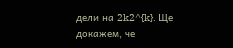дели на 2k2^{k}. Ще докажем, че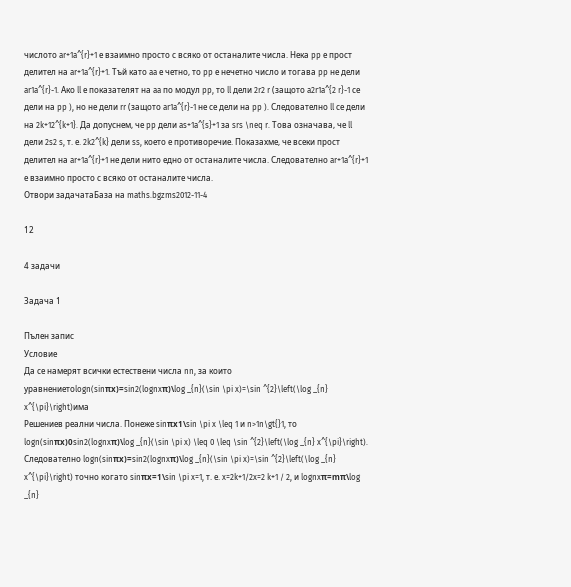числото ar+1a^{r}+1 е взаимно просто с всяко от останалите числа. Нека pp е прост делител на ar+1a^{r}+1. Тъй като aa е четно, то pp е нечетно число и тогава pp не дели ar1a^{r}-1. Ако ll е показателят на aa по модул pp, то ll дели 2r2 r (защото a2r1a^{2 r}-1 се дели на pp ), но не дели rr (защото ar1a^{r}-1 не се дели на pp ). Следователно ll се дели на 2k+12^{k+1}. Да допуснем, че pp дели as+1a^{s}+1 за srs \neq r. Това означава, че ll дели 2s2 s, т. е. 2k2^{k} дели ss, което е противоречие. Показахме, че всеки прост делител на ar+1a^{r}+1 не дели нито едно от останалите числа. Следователно ar+1a^{r}+1 е взаимно просто с всяко от останалите числа.
Отвори задачатаБаза на maths.bgzms2012-11-4

12

4 задачи

Задача 1

Пълен запис
Условие
Да се намерят всички естествени числа nn, за които уравнениетоlogn(sinπx)=sin2(lognxπ)\log _{n}(\sin \pi x)=\sin ^{2}\left(\log _{n} x^{\pi}\right)има
Решениев реални числа. Понеже sinπx1\sin \pi x \leq 1 и n>1n\gt{}1, то logn(sinπx)0sin2(lognxπ)\log _{n}(\sin \pi x) \leq 0 \leq \sin ^{2}\left(\log _{n} x^{\pi}\right). Следователно logn(sinπx)=sin2(lognxπ)\log _{n}(\sin \pi x)=\sin ^{2}\left(\log _{n} x^{\pi}\right) точно когато sinπx=1\sin \pi x=1, т. е. x=2k+1/2x=2 k+1 / 2, и lognxπ=mπ\log _{n}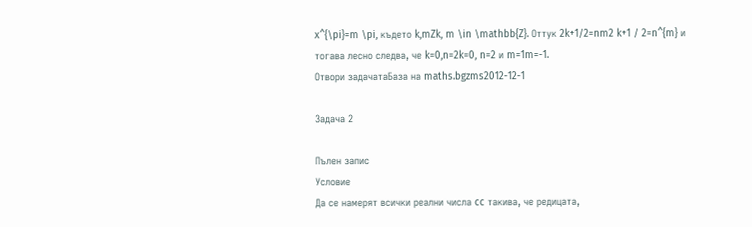x^{\pi}=m \pi, където k,mZk, m \in \mathbb{Z}. Оттук 2k+1/2=nm2 k+1 / 2=n^{m} и тогава лесно следва, че k=0,n=2k=0, n=2 и m=1m=-1.
Отвори задачатаБаза на maths.bgzms2012-12-1

Задача 2

Пълен запис
Условие
Да се намерят всички реални числа cc такива, че редицата,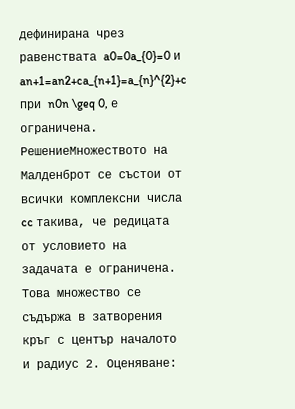дефинирана чрез равенствата a0=0a_{0}=0 и an+1=an2+ca_{n+1}=a_{n}^{2}+c при n0n \geq 0, е ограничена.
РешениеМножеството на Малденброт се състои от всички комплексни числа cc такива, че редицата от условието на задачата е ограничена. Това множество се съдържа в затворения кръг с център началото и радиус 2. Оценяване: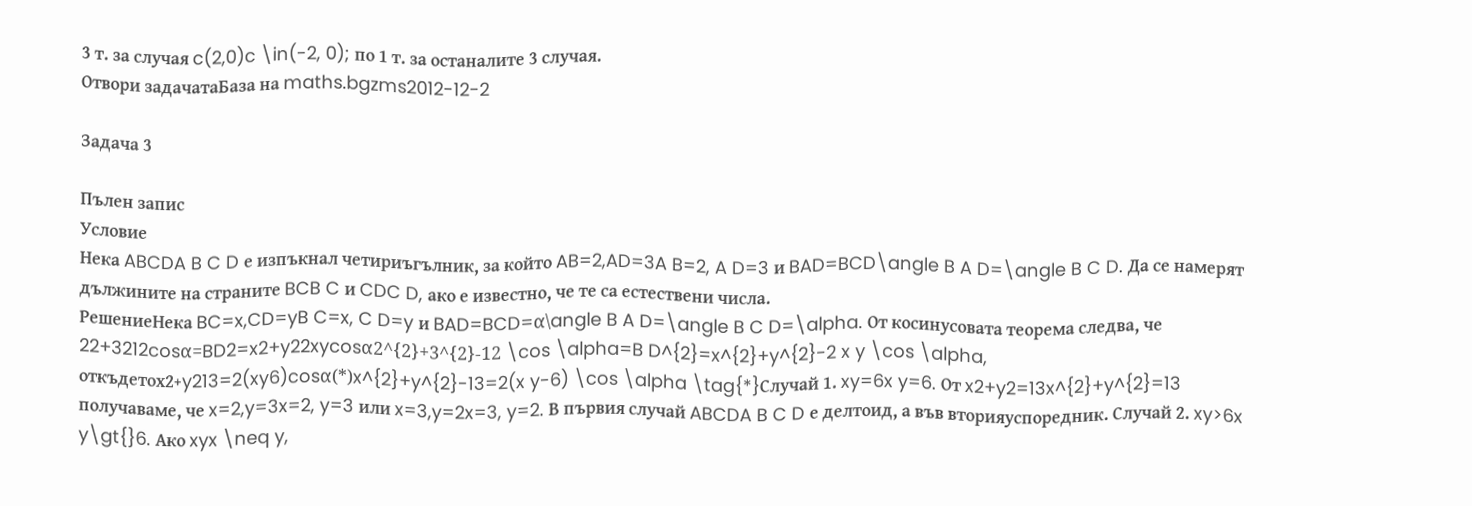3 т. за случая c(2,0)c \in(-2, 0); по 1 т. за останалите 3 случая.
Отвори задачатаБаза на maths.bgzms2012-12-2

Задача 3

Пълен запис
Условие
Нека ABCDA B C D е изпъкнал четириъгълник, за който AB=2,AD=3A B=2, A D=3 и BAD=BCD\angle B A D=\angle B C D. Да се намерят дължините на страните BCB C и CDC D, ако е известно, че те са естествени числа.
РешениеНека BC=x,CD=yB C=x, C D=y и BAD=BCD=α\angle B A D=\angle B C D=\alpha. От косинусовата теорема следва, че 22+3212cosα=BD2=x2+y22xycosα2^{2}+3^{2}-12 \cos \alpha=B D^{2}=x^{2}+y^{2}-2 x y \cos \alpha, откъдетоx2+y213=2(xy6)cosα(*)x^{2}+y^{2}-13=2(x y-6) \cos \alpha \tag{*}Случай 1. xy=6x y=6. От x2+y2=13x^{2}+y^{2}=13 получаваме, че x=2,y=3x=2, y=3 или x=3,y=2x=3, y=2. В първия случай ABCDA B C D е делтоид, а във вторияуспоредник. Случай 2. xy>6x y\gt{}6. Ако xyx \neq y,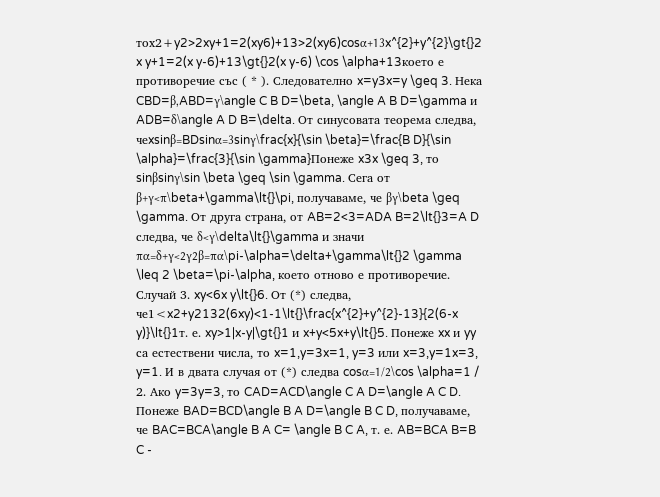тоx2+y2>2xy+1=2(xy6)+13>2(xy6)cosα+13x^{2}+y^{2}\gt{}2 x y+1=2(x y-6)+13\gt{}2(x y-6) \cos \alpha+13което е противоречие със ( * ). Следователно x=y3x=y \geq 3. Нека CBD=β,ABD=γ\angle C B D=\beta, \angle A B D=\gamma и ADB=δ\angle A D B=\delta. От синусовата теорема следва, чеxsinβ=BDsinα=3sinγ\frac{x}{\sin \beta}=\frac{B D}{\sin \alpha}=\frac{3}{\sin \gamma}Понеже x3x \geq 3, то sinβsinγ\sin \beta \geq \sin \gamma. Сега от β+γ<π\beta+\gamma\lt{}\pi, получаваме, че βγ\beta \geq \gamma. От друга страна, от AB=2<3=ADA B=2\lt{}3=A D следва, че δ<γ\delta\lt{}\gamma и значи πα=δ+γ<2γ2β=πα\pi-\alpha=\delta+\gamma\lt{}2 \gamma \leq 2 \beta=\pi-\alpha, което отново е противоречие. Случай 3. xy<6x y\lt{}6. От (*) следва, че1<x2+y2132(6xy)<1-1\lt{}\frac{x^{2}+y^{2}-13}{2(6-x y)}\lt{}1т. е. xy>1|x-y|\gt{}1 и x+y<5x+y\lt{}5. Понеже xx и yy са естествени числа, то x=1,y=3x=1, y=3 или x=3,y=1x=3, y=1. И в двата случая от (*) следва cosα=1/2\cos \alpha=1 / 2. Ако y=3y=3, то CAD=ACD\angle C A D=\angle A C D. Понеже BAD=BCD\angle B A D=\angle B C D, получаваме, че BAC=BCA\angle B A C= \angle B C A, т. е. AB=BCA B=B C -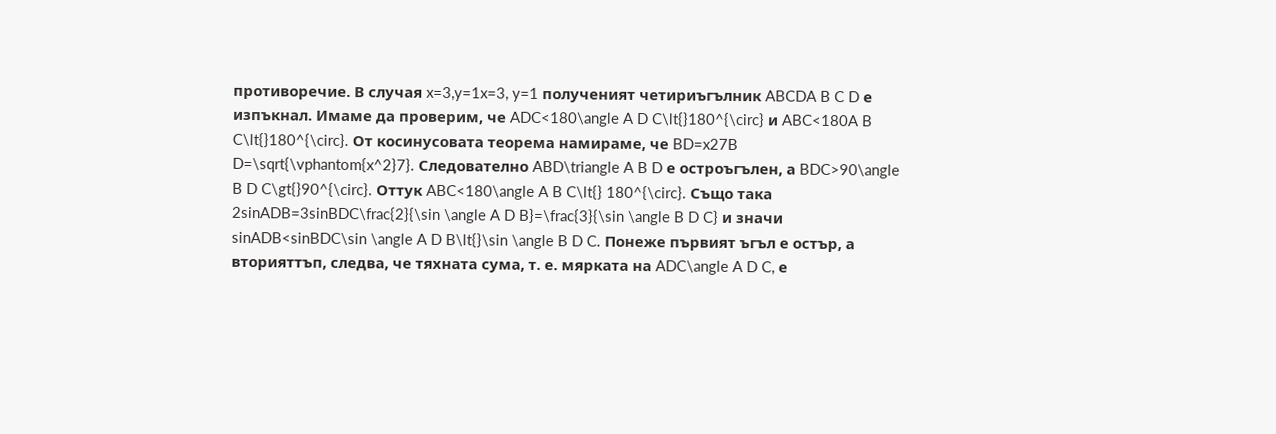противоречие. В случая x=3,y=1x=3, y=1 полученият четириъгълник ABCDA B C D е изпъкнал. Имаме да проверим, че ADC<180\angle A D C\lt{}180^{\circ} и ABC<180A B C\lt{}180^{\circ}. От косинусовата теорема намираме, че BD=x27B D=\sqrt{\vphantom{x^2}7}. Следователно ABD\triangle A B D е остроъгълен, а BDC>90\angle B D C\gt{}90^{\circ}. Оттук ABC<180\angle A B C\lt{} 180^{\circ}. Също така 2sinADB=3sinBDC\frac{2}{\sin \angle A D B}=\frac{3}{\sin \angle B D C} и значи sinADB<sinBDC\sin \angle A D B\lt{}\sin \angle B D C. Понеже първият ъгъл е остър, а вторияттъп, следва, че тяхната сума, т. е. мярката на ADC\angle A D C, е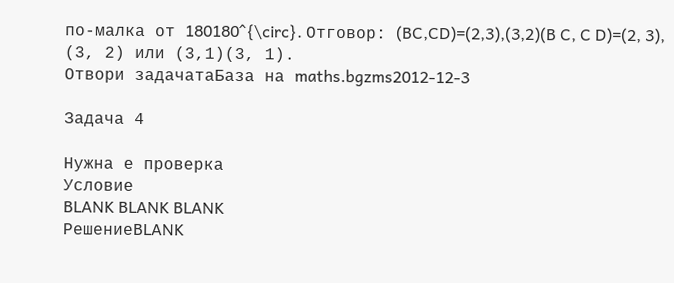по-малка от 180180^{\circ}. Отговор: (BC,CD)=(2,3),(3,2)(B C, C D)=(2, 3), (3, 2) или (3,1)(3, 1).
Отвори задачатаБаза на maths.bgzms2012-12-3

Задача 4

Нужна е проверка
Условие
BLANK BLANK BLANK
РешениеBLANK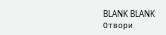BLANK BLANK
Отвори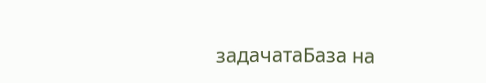задачатаБаза на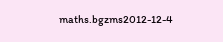maths.bgzms2012-12-4